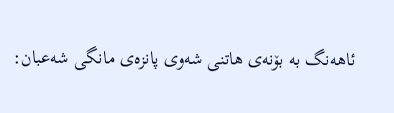ئاهه‌نگ به‌ بۆنه‌ى هاتنى شه‌وى پانزه‌ى مانگى شه‌عبان: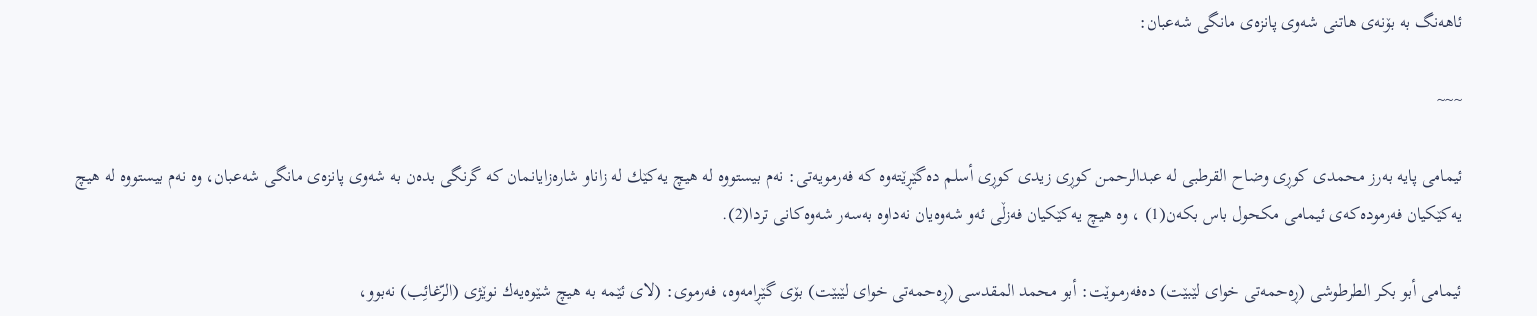ئاهه‌نگ به‌ بۆنه‌ى هاتنى شه‌وى پانزه‌ى مانگى شه‌عبان:

~~~

ئيمامى پايه‌ به‌رز محمدى كوڕى وضاح القرطبى له‌ عبدالرحمن كوڕى زيدى كوڕى أسلم ده‌گێڕێته‌وه‌ كه‌ فه‌رمويه‌تى: نه‌م بيستووه‌ له‌ هيچ يه‌كێك له‌ زاناو شاره‌زايانمان كه‌ گرنگى بده‌ن به‌ شه‌وى پانزه‌ى مانگى شه‌عبان، وه‌ نه‌م بيستووه‌ له‌ هيچ يه‌كێكيان فه‌رموده‌كه‌ى ئيمامى مكحول باس بكه‌ن(1) ، وه‌ هيچ يه‌كێكيان فه‌زڵى ئه‌و شه‌وه‌يان نه‌داوه‌ به‌سه‌ر شه‌وه‌كانى تردا(2).

ئيمامى أبو بكر الطرطوشى (ڕه‌حمه‌تى خواى لێبێت) ده‌فه‌رمـوێت: أبو محمد المقدسى (ڕه‌حمه‌تى خواى لێبێت) بۆى گێڕامه‌وه‌، فه‌رموى: (لاى ئێمه‌ به‌ هيچ شێوه‌يه‌ك نوێژى (الرّغائِب) نه‌بوو،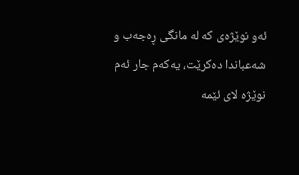ئه‌و نوێژه‌ى كه‌ له‌ مانگى ڕه‌جه‌ب و شه‌عباندا ده‌كرێت، يه‌كه‌م جار ئه‌م نوێژه‌ لاى ئێمه‌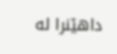داهێنرا له‌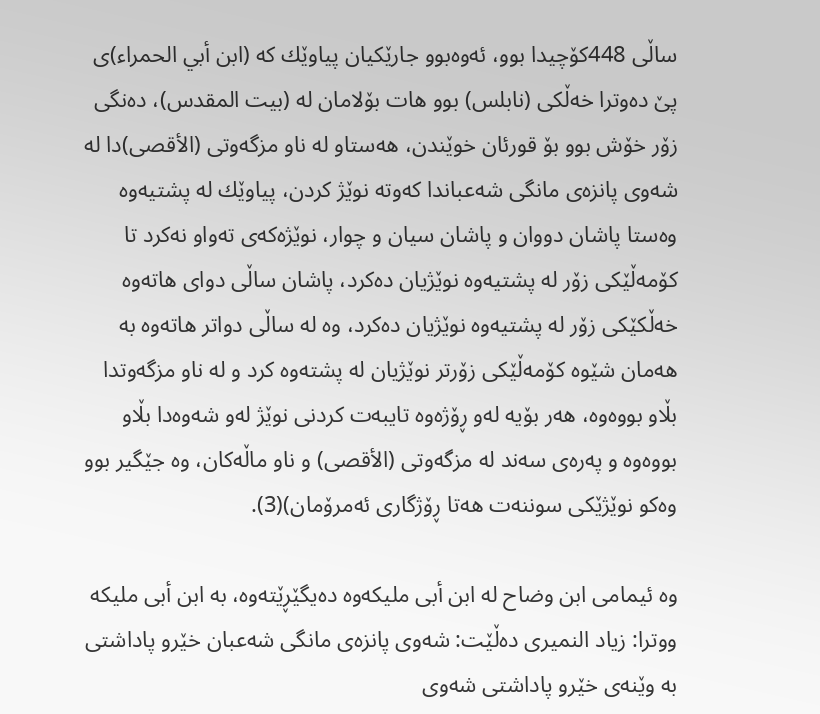ساڵى 448كۆچيدا بوو، ئه‌وه‌بوو جارێكيان پياوێك كه‌ (ابن أبي الحمراء)ى پێ ده‌وترا خه‌ڵكى (نابلس) بوو هات بۆلامان له‌ (بيت المقدس)، ده‌نگى زۆر خۆش بوو بۆ قورئان خوێندن، هه‌ستاو له‌ ناو مزگه‌وتى (الأقصى)دا له‌ شه‌وى پانزه‌ى مانگى شه‌عباندا كه‌وته‌ نوێژ كردن، پياوێك له‌ پشتيه‌وه‌ وه‌ستا پاشان دووان و پاشان سيان و چوار، نوێژه‌كه‌ى ته‌واو نه‌كرد تا كۆمه‌ڵێكى زۆر له‌ پشتيه‌وه‌ نوێژيان ده‌كرد، پاشان ساڵى دواى هاته‌وه‌ خه‌ڵكێكى زۆر له‌ پشتيه‌وه‌ نوێژيان ده‌كرد، وه‌ له‌ ساڵى دواتر هاته‌وه‌ به‌ هه‌مان شێوه‌ كۆمه‌ڵێكى زۆرتر نوێژيان له‌ پشته‌وه‌ كرد و له‌ ناو مزگه‌وتدا بڵاو بووه‌وه‌، هه‌ر بۆيه‌ له‌و ڕۆژه‌وه‌ تايبه‌ت كردنى نوێژ له‌و شه‌وه‌دا بڵاو بووه‌وه‌ و په‌ره‌ى سه‌ند له‌ مزگه‌وتى (الأقصى) و ناو ماڵه‌كان، وه‌ جێگير بوو وه‌كو نوێژێكى سوننه‌ت هه‌تا ڕۆژگارى ئه‌مرۆمان)(3).

وه‌ ئيمامى ابن وضاح له‌ ابن أبى مليكه‌وه‌ ده‌يگێڕێته‌وه‌، به‌ ابن أبى مليكه‌ ووترا: زياد النميرى ده‌ڵێت: شه‌وى پانزه‌ى مانگى شه‌عبان خێرو پاداشتى به‌ وێنه‌ى خێرو پاداشتى شه‌وى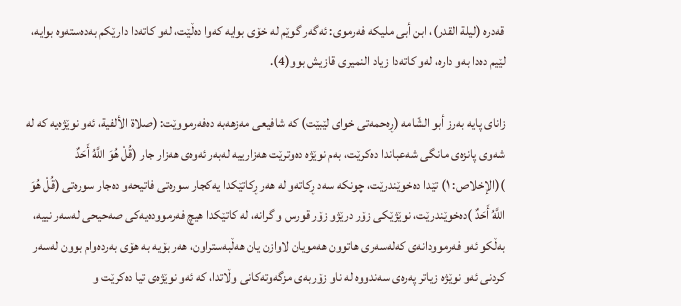قه‌دره‌ (ليلة القدر)، ابن أبى مليكه‌ فه‌رموى: ئه‌گه‌ر گوێم له‌ خۆى بوايه‌ كه‌وا ده‌ڵێت، له‌و كاته‌دا دارێكم به‌ده‌سته‌وه‌ بوايه‌، لێيم ده‌دا به‌و داره‌، له‌و كاته‌دا زياد النميرى قازيش بوو(4).

زاناى پايه‌ به‌رز أبو الشّامه‌ (ڕه‌حمه‌تى خواى لێبێت) كه‌ شافيعى مه‌زهه‌به‌ ده‌فه‌رمووێت: (صلاة الألفية، ئه‌و نوێژه‌يه‌ كه‌ له‌ شه‌وى پانزه‌ى مانگى شه‌عباندا ده‌كرێت، به‌م نوێژه‌ ده‌وترێت هه‌زارييه‌ له‌به‌ر ئه‌وه‌ى هه‌زار جار (قُلْ هُوَ اللَّهُ أَحَدٌ )(الإخلاص: ١) تێدا ده‌خوێندرێت، چونكه‌ سه‌د ڕكاته‌و له‌ هه‌ر ڕكاتێكدا يه‌كجار سوره‌تى فاتيحه‌و ده‌جار سوره‌تى (قُلْ هُوَ اللَّهُ أَحَدٌ )ده‌خوێندرێت، نوێژێكى زۆر درێژو زۆر قورس و گرانه‌، له‌ كاتێكدا هيچ فه‌رمووده‌يه‌كى صه‌حيحى له‌سه‌ر نييه‌، به‌ڵكو ئه‌و فه‌رموودانه‌ى كه‌له‌سه‌رى هاتوون هه‌مويان لاوازن يان هه‌ڵبه‌ستراون، هه‌ر بۆيه‌ به‌ هۆى به‌رده‌وام بوون له‌سه‌ر كردنى ئه‌و نوێژه‌ زياتر په‌ره‌ى سه‌ندووه‌ له‌ ناو زۆربه‌ى مزگه‌وته‌كانى وڵاتدا، كه‌ ئه‌و نوێژه‌ى تيا ده‌كرێت و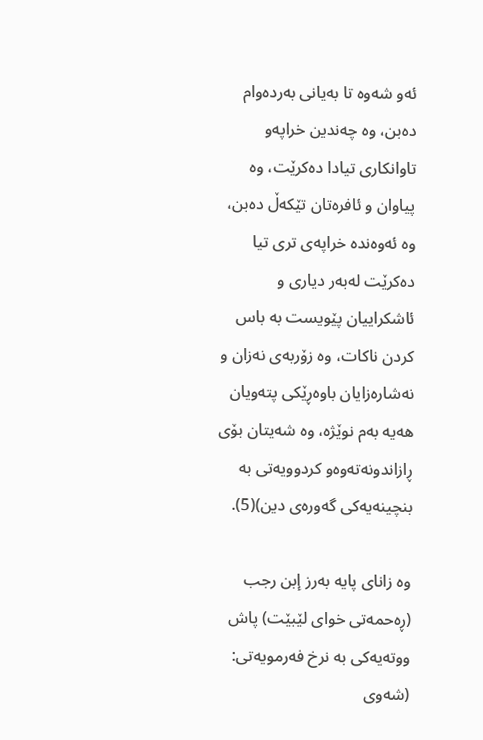ئه‌و شه‌وه‌ تا به‌يانى به‌رده‌وام ده‌بن، وه‌ چه‌ندين خراپه‌و تاوانكارى تيادا ده‌كرێت، وه‌ پياوان و ئافره‌تان تێكه‌ڵ ده‌بن، وه‌ ئه‌وه‌نده‌ خراپه‌ى ترى تيا ده‌كرێت له‌به‌ر ديارى و ئاشكراييان پێويست به‌ باس كردن ناكات، وه‌ زۆربه‌ى نه‌زان و نه‌شاره‌زايان باوه‌ڕێكى پته‌ويان هه‌يه‌ به‌م نوێژه‌، وه‌ شه‌يتان بۆى ڕازاندونه‌ته‌وه‌و كردوويه‌تى به‌ بنچينه‌يه‌كى گه‌وره‌ى دين)(5).

وه‌ زاناى پايه‌ به‌رز إبن رجب (ڕه‌حمه‌تى خواى لێبێت) پاش ووته‌يه‌كى به‌ نرخ فه‌رمويه‌تى: (شه‌وى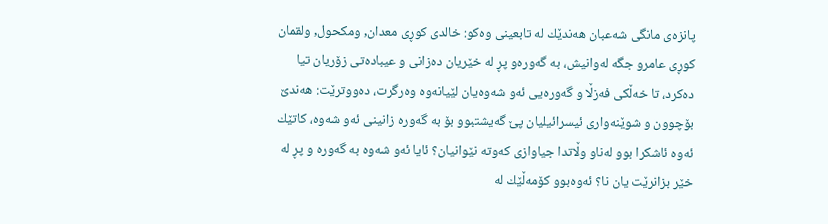پانزه‌ى مانگى شه‌عبان هه‌ندێك له‌ تابعينى وه‌كو: خالدى كوڕى معدان, ومكحول, ولقمان كوڕى عامرو جگه‌ له‌وانيش، به‌ گه‌وره‌و پڕ له‌ خێريان ده‌زانى و عيباده‌تى زۆريان تيا ده‌كرد، تا خه‌ڵكى فه‌زڵا و گه‌وره‌يى ئه‌و شه‌وه‌يان لێيانه‌وه‌ وه‌رگرت، ده‌ووترێت: هه‌ندێ بۆچوون و شوێنه‌وارى ئيسرائيليان پێ گه‌يشتبوو بۆ به‌ گه‌وره‌ زانينى ئه‌و شه‌وه‌، كاتێك ئه‌وه‌ ئاشكرا بوو له‌ناو وڵاتدا جياوازى كه‌وته‌ نێوانيان؟ ئايا ئه‌و شه‌وه‌ به‌ گه‌وره‌ و پڕ له‌ خێر بزانرێت يان نا؟ ئه‌وه‌بوو كۆمه‌ڵێك له‌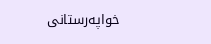خواپه‌رستانى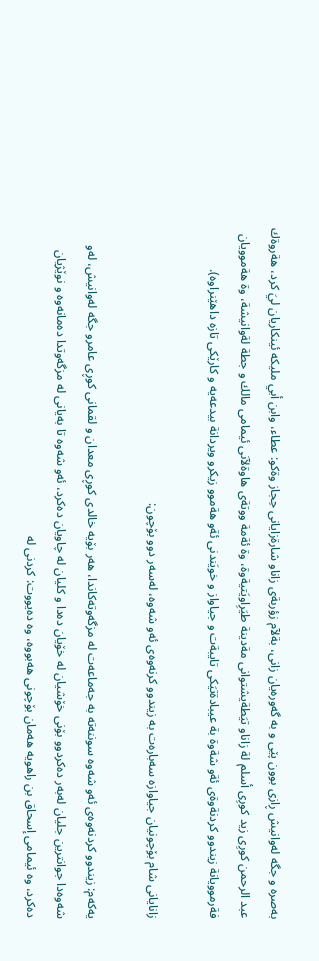به‌صره‌ و جگه‌ له‌وانيش ڕازى بوون پێى و به‌ گه‌وره‌يان زانى، بةلآم زؤربةى زاناو شارةزايانى حِجاز وةكو: عطاء، وابن أبي مليكه ئينكاريان ليَ كرد، هةروةك عبد الرحمن كورِى زيد كورِى أسلم لة زاناو تيَطةيشتوانى مةدينة طيَرِاويَتيةوة، وة ئةمة ووتةى هاوةلآنى ئيمامى مالك و جطة لةوانيشة، وة هةموويان فةرموويانة زيندوو كردنةوةى ئةو شةوة بة عيبادةتيَكى تايبةت و جياواز و خويَندنى ئةو هةموو زيكرو ويردانة بيدعه‌يه‌ و كارێكى تازه‌ داهێنراوه‌).

زانايانى شام بۆچونيان جياوازه‌ سه‌باره‌ت به‌ زيندوو كرنه‌وه‌ى ئه‌و شه‌وه‌، له‌سه‌ر دوو بۆچون:

يه‌كه‌م: زيندوو كردنه‌وه‌ى ئه‌و شه‌وه‌ سوننه‌ته‌ به‌ جه‌ماعه‌ت له‌ مزگه‌وته‌كاندا، هه‌ر بۆيه‌ خالدى كوڕى معدان و لقمانى كوڕى عامرو جگه‌ له‌وانيش، له‌و شه‌وه‌دا جوانترين جليان له‌به‌ر ده‌كردوو بۆنى خۆشيان له‌ خۆيان ده‌دا و كليان له‌ چاويان ده‌كرد، ئه‌و شه‌وه‌ تا به‌يانى له‌ مزگه‌وتدا ده‌مانه‌وه‌ و نوێژيان ده‌كرد، وه‌ ئيمامى إسحاق بن راهويه هه‌مان بۆچونى هه‌بووه‌، وه‌ ده‌يووت: كردنى له‌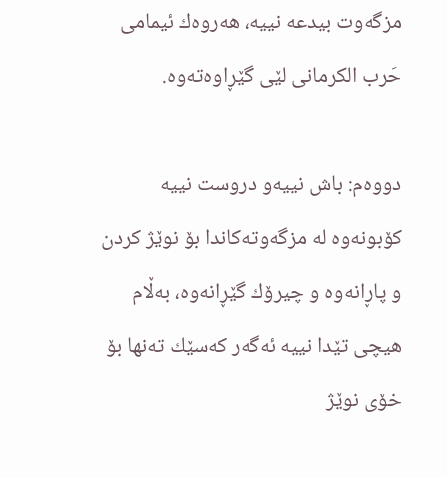مزگه‌وت بيدعه‌ نييه‌، هه‌روه‌ك ئيمامى حَرب الكرمانى لێى گێڕاوه‌ته‌وه‌.

دووه‌م: باش نييه‌و دروست نييه‌ كۆبونه‌وه‌ له‌ مزگه‌وته‌كاندا بۆ نوێژ كردن و پاڕانه‌وه‌ و چيرۆك گێڕانه‌وه‌، به‌ڵام هيچى تێدا نييه‌ ئه‌گه‌ر كه‌سێك ته‌نها بۆ خۆى نوێژ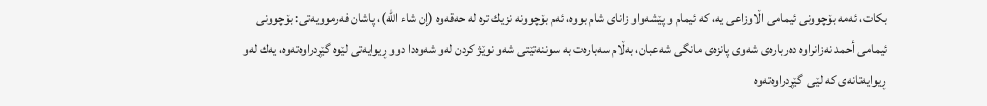بكات، ئه‌مه‌ بۆچوونى ئيمامى اڵاوزاعى يه‌، كه‌ ئيمام و پێشه‌واو زاناى شام بووه‌، ئه‌م بۆچوونه‌ نزيك تره‌ له‌ حه‌قه‌وه‌ (إن شاء الله)، پاشان فه‌رموويه‌تى: بۆچوونى ئيمامى أحمد نه‌زانراوه‌ ده‌رباره‌ى شه‌وى پانزه‌ى مانگى شه‌عبان، به‌ڵام سه‌باره‌ت به‌ سوننه‌تێتى شه‌و نوێژ كردن له‌و شه‌وه‌دا دوو ڕيوايه‌تى لێوه‌ گێڕدراوه‌ته‌وه‌، يه‌ك له‌و ڕيوايه‌تانه‌ى كه‌ لێى  گێڕدراوه‌ته‌وه‌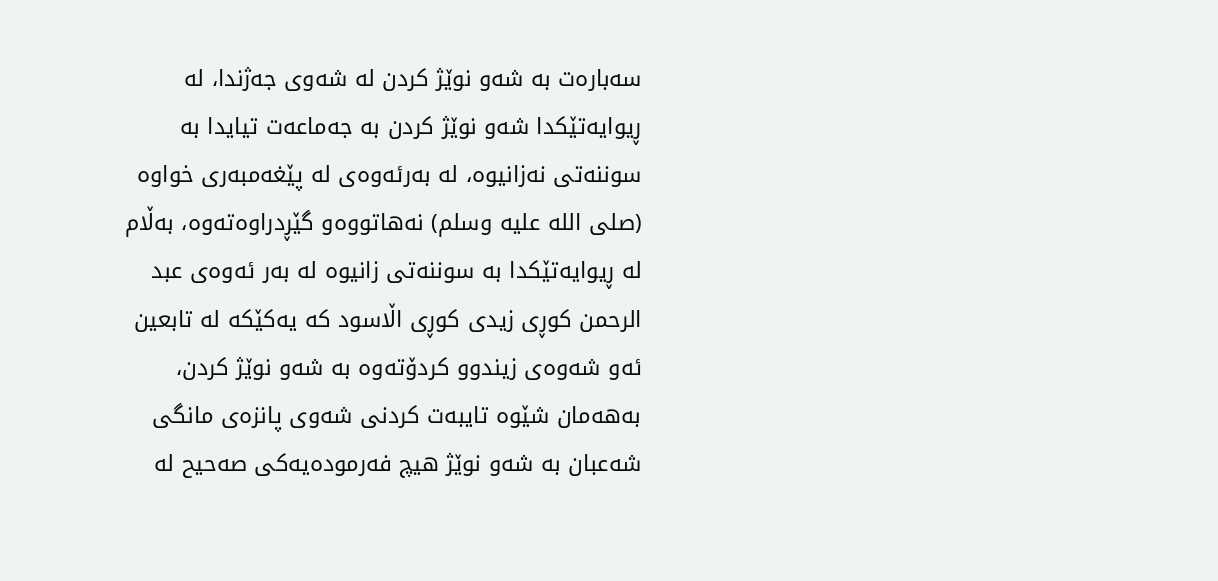سه‌باره‌ت به‌ شه‌و نوێژ كردن له‌ شه‌وى جه‌ژندا، له‌ ڕيوايه‌تێكدا شه‌و نوێژ كردن به‌ جه‌ماعه‌ت تيايدا به‌ سوننه‌تى نه‌زانيوه‌، له‌ به‌رئه‌وه‌ى له‌ پێغه‌مبه‌رى خواوه‌ (صلی الله‌ علیه‌ وسلم) نه‌هاتووه‌و گێڕدراوه‌ته‌وه‌، به‌ڵام له‌ ڕيوايه‌تێكدا به‌ سوننه‌تى زانيوه‌ له‌ به‌ر ئه‌وه‌ى عبد الرحمن كوڕى زيدى كوڕى اڵاسود كه‌ يه‌كێكه‌ له‌ تابعين ئه‌و شه‌وه‌ى زيندوو كردۆته‌وه‌ به‌ شه‌و نوێژ كردن، به‌هه‌مان شێوه‌ تايبه‌ت كردنى شه‌وى پانزه‌ى مانگى شه‌عبان به‌ شه‌و نوێژ هيچ فه‌رموده‌يه‌كى صه‌حيح له‌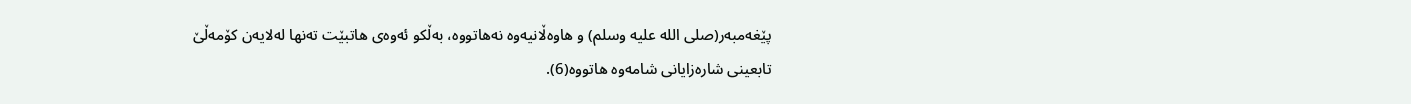پێغه‌مبه‌ر(صلی الله‌ علیه‌ وسلم) و هاوه‌ڵانيه‌وه‌ نه‌هاتووه‌، به‌ڵكو ئه‌وه‌ى هاتبێت ته‌نها له‌لايه‌ن كۆمه‌ڵێ تابعينى شاره‌زايانى شامه‌وه‌ هاتووه‌(6).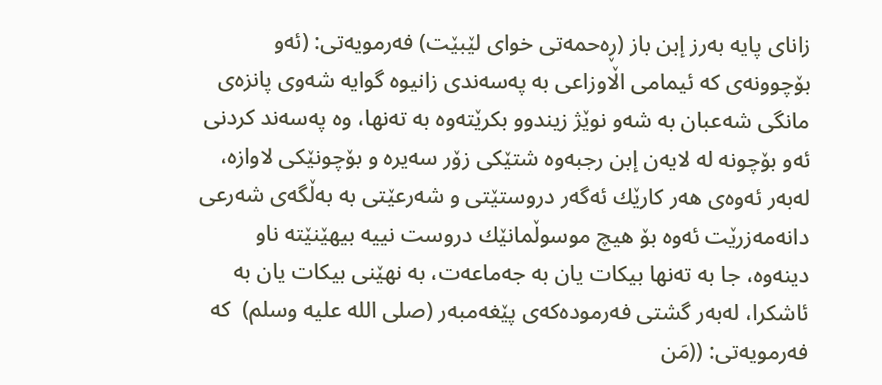زاناى پايه‌ به‌رز إبن باز (ڕه‌حمه‌تى خواى لێبێت) فه‌رمويه‌تى: (ئه‌و بۆچوونه‌ى كه‌ ئيمامى اڵاوزاعى به‌ په‌سه‌ندى زانيوه‌ گوايه‌ شه‌وى پانزه‌ى مانگى شه‌عبان به‌ شه‌و نوێژ زيندوو بكرێته‌وه‌ به‌ ته‌نها، وه‌ په‌سه‌ند كردنى ئه‌و بۆچونه‌ له‌ لايه‌ن إبن رجبه‌وه‌ شتێكى زۆر سه‌يره‌ و بۆچونێكى لاوازه‌، له‌به‌ر ئه‌وه‌ى هه‌ر كارێك ئه‌گه‌ر دروستێتى و شه‌رعێتى به‌ به‌ڵگه‌ى شه‌رعى دانه‌مه‌زرێت ئه‌وه‌ بۆ هيچ موسوڵمانێك دروست نييه‌ بيهێنێته‌ ناو دينه‌وه‌، جا به‌ ته‌نها بيكات يان به‌ جه‌ماعه‌ت، به‌ نهێنى بيكات يان به‌ ئاشكرا، له‌به‌ر گشتى فه‌رموده‌كه‌ى پێغه‌مبه‌ر (صلی الله‌ علیه‌ وسلم)  كه‌ فه‌رمويه‌تى: ((مَن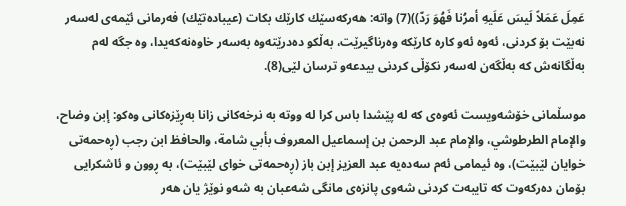عَمِلَ عَمَلاً لَيسَ عَلَيهِ أمرُنا فَهُوَ رَدّ))(7) واته‌: هه‌ركه‌سێك كارێك بكات (عيباده‌تێك) فه‌رمانى ئێمه‌ى له‌سه‌ر نه‌بێت بۆ كردنى، ئه‌وه‌ ئه‌و كاره‌ كارێكه‌ وه‌رناگيرێت، به‌ڵكو ده‌درێته‌وه‌ به‌سه‌ر خاوه‌نه‌كه‌يدا، وه‌ جگه‌ له‌م به‌ڵگانه‌ش كه‌ به‌ڵگه‌ن له‌سه‌ر نكۆڵى كردنى بيدعه‌و ترسان لێى(8).

موسڵمانى خۆشه‌ويست ئه‌وه‌ى كه‌ له‌ پێشدا باس كرا له‌ ووته‌ به‌ نرخه‌كانى زانا به‌ڕێزه‌كانى وه‌كو: إبن وضاح، والإمام الطرطوشي، والإمام عبد الرحمن بن إسماعيل المعروف بأبي شامة، والحافظ ابن رجب (ڕه‌حمه‌تى خوايان لێبێت)، وه‌ ئيمامى ئه‌م سه‌ده‌يه‌ عبد العزيز إبن باز (ڕه‌حمه‌تى خواى لێبێت)، به‌ ڕوون و ئاشكرايى بۆمان ده‌ركه‌وت كه‌ تايبه‌ت كردنى شه‌وى پانزه‌ى مانگى شه‌عبان به‌ شه‌و نوێژ يان هه‌ر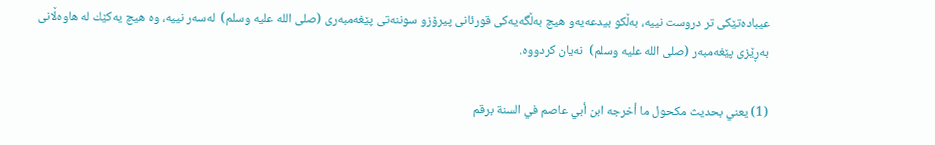عيباده‌تێكى تر دروست نييه‌، به‌ڵكو بيدعه‌يه‌و هيچ به‌ڵگه‌يه‌كى قورئانى پيرۆزو سوننه‌تى پێغه‌مبه‌رى (صلی الله‌ علیه‌ وسلم)  له‌سه‌ر نييه‌، وه‌ هيچ يه‌كێك له‌ هاوه‌ڵانى به‌ڕێزى پێغه‌مبه‌ر (صلی الله‌ علیه‌ وسلم)  نه‌يان كردووه‌.

(1) يعني بحديث مكحول ما أخرجه ابن أبي عاصم في السنة برقم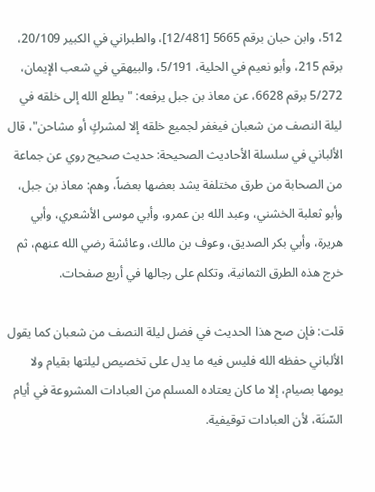512، وابن حبان برقم 5665 [12/481]، والطبراني في الكبير 20/109، برقم 215، وأبو نعيم في الحلية، 5/191، والبيهقي في شعب الإيمان، 5/272 برقم 6628، عن معاذ بن جبل يرفعه: "يطلع الله إلى خلقه في ليلة النصف من شعبان فيغفر لجميع خلقه إلا لمشركٍ أو مشاحن"، قال الألباني في سلسلة الأحاديث الصحيحة: حديث صحيح روي عن جماعة من الصحابة من طرق مختلفة يشد بعضها بعضاً، وهم: معاذ بن جبل، وأبو ثعلبة الخشني، وعبد الله بن عمرو، وأبي موسى الأشعري، وأبي هريرة، وأبي بكر الصديق، وعوف بن مالك، وعائشة رضي الله عنهم، ثم خرج هذه الطرق الثمانية، وتكلم على رجالها في أربع صفحات.

قلت: فإن صح هذا الحديث في فضل ليلة النصف من شعبان كما يقول الألباني حفظه الله فليس فيه ما يدل على تخصيص ليلتها بقيام ولا يومها بصيام، إلا ما كان يعتاده المسلم من العبادات المشروعة في أيام السّنَة، لأن العبادات توقيفية.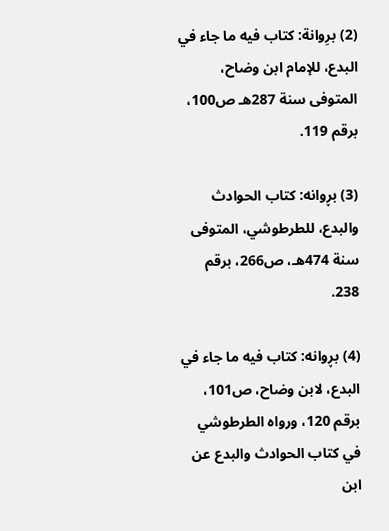(2) برِوانة: كتاب فيه ما جاء في البدع، للإمام ابن وضاح، المتوفى سنة 287هـ ص100، برقم 119.

(3) بڕوانه‌: كتاب الحوادث والبدع، للطرطوشي، المتوفى سنة 474هـ، ص266، برقم 238.

(4) بڕوانه‌: كتاب فيه ما جاء في البدع، لابن وضاح، ص101، برقم 120، ورواه الطرطوشي في كتاب الحوادث والبدع عن ابن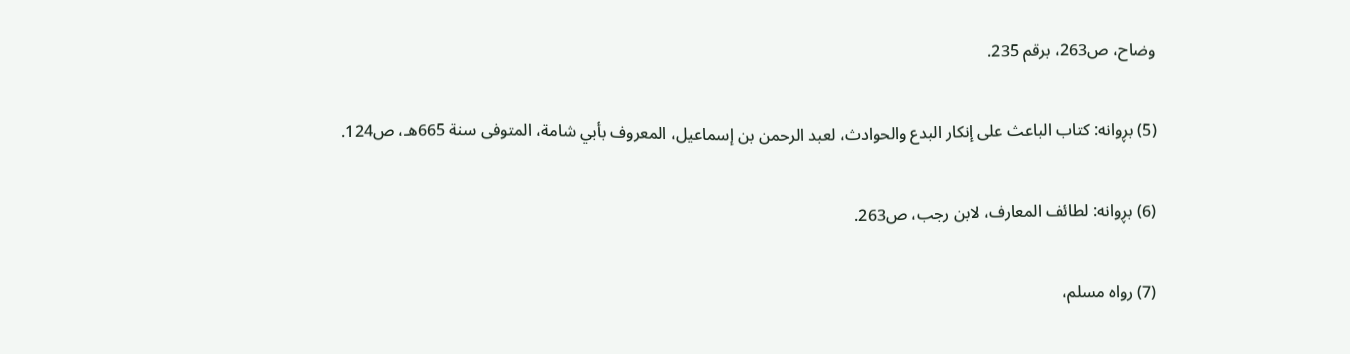وضاح، ص263، برقم 235.

(5) بڕوانه‌: كتاب الباعث على إنكار البدع والحوادث، لعبد الرحمن بن إسماعيل، المعروف بأبي شامة، المتوفى سنة 665هـ، ص124.

(6) بڕوانه‌: لطائف المعارف، لابن رجب، ص263.

(7) رواه مسلم،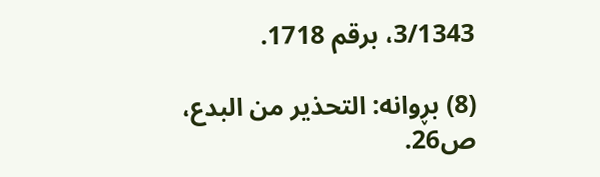3/1343، برقم 1718.

(8) بڕوانه‌: التحذير من البدع، ص26.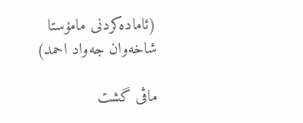(ئاماده‌کردنی مامۆستا شاخه‌وان جه‌واد احمد)

ماڤی گشت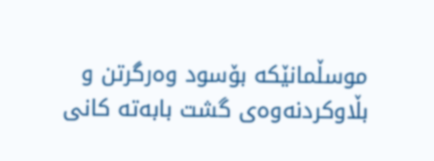موسڵمانێکه‌ بۆسود وه‌رگرتن و بڵاوکردنه‌وه‌ی گشت بابه‌ته‌ کانی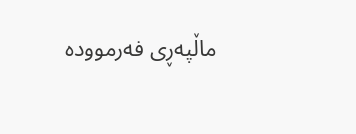ماڵپه‌ڕی فه‌رمووده‌